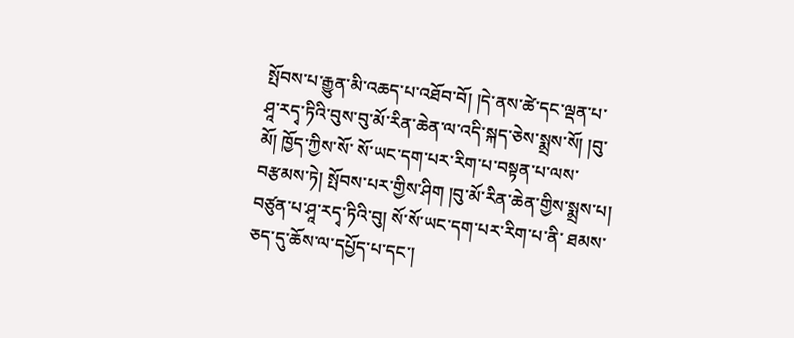སྤོབས་པ་རྒྱུན་མི་འཆད་པ་འཐོབ་བོ། །དེ་ནས་ཚེ་དང་ལྡན་པ་ཤཱ་རདྭ་ཏིའི་བུས་བུ་མོ་རིན་ཆེན་ལ་འདི་སྐད་ཅེས་སྨྲས་སོ། །བུ་མོ། ཁྱོད་ཀྱིས་སོ་ སོ་ཡང་དག་པར་རིག་པ་བསྟན་པ་ལས་བརྩམས་ཏེ། སྤོབས་པར་གྱིས་ཤིག །བུ་མོ་རིན་ཆེན་གྱིས་སྨྲས་པ། བཙུན་པ་ཤཱ་རདྭ་ཏིའི་བུ། སོ་སོ་ཡང་དག་པར་རིག་པ་ནི་ ཐམས་ཅད་དུ་ཆོས་ལ་དཔྱོད་པ་དང་།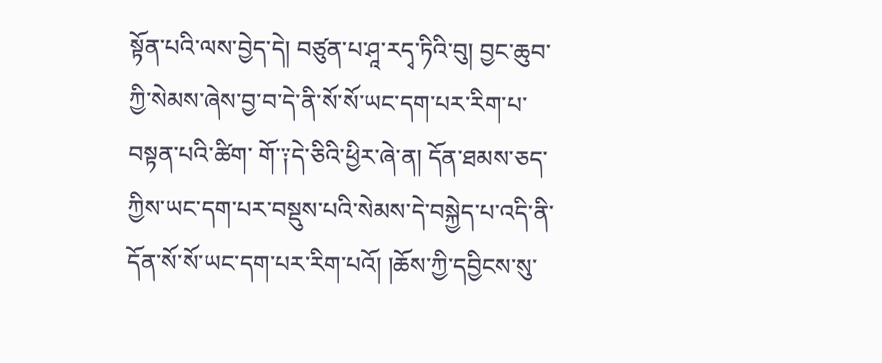སྟོན་པའི་ལས་བྱེད་དེ། བཙུན་པ་ཤཱ་རདྭ་ཏིའི་བུ། བྱང་ཆུབ་ཀྱི་སེམས་ཞེས་བྱ་བ་དེ་ནི་སོ་སོ་ཡང་དག་པར་རིག་པ་བསྟན་པའི་ཚིག་ གོ་༑དེ་ཅིའི་ཕྱིར་ཞེ་ན། དོན་ཐམས་ཅད་ཀྱིས་ཡང་དག་པར་བསྡུས་པའི་སེམས་དེ་བསྐྱེད་པ་འདི་ནི་དོན་སོ་སོ་ཡང་དག་པར་རིག་པའོ། །ཆོས་ཀྱི་དབྱིངས་སུ་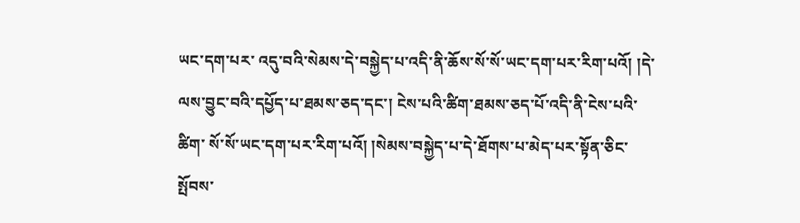ཡང་དག་པར་ འདུ་བའི་སེམས་དེ་བསྐྱེད་པ་འདི་ནི་ཆོས་སོ་སོ་ཡང་དག་པར་རིག་པའོ། །དེ་ལས་བྱུང་བའི་དཔྱོད་པ་ཐམས་ཅད་དང་། ངེས་པའི་ཚིག་ཐམས་ཅད་པོ་འདི་ནི་ངེས་པའི་ཚིག་ སོ་སོ་ཡང་དག་པར་རིག་པའོ། །སེམས་བསྐྱེད་པ་དེ་ཐོགས་པ་མེད་པར་སྟོན་ཅིང་སྤོབས་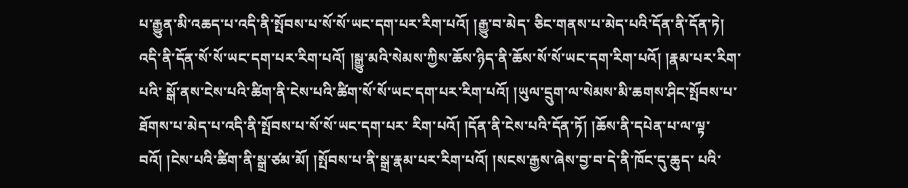པ་རྒྱུན་མི་འཆད་པ་འདི་ནི་སྤོབས་པ་སོ་སོ་ཡང་དག་པར་རིག་པའོ། །རྒྱུ་བ་མེད་ ཅིང་གནས་པ་མེད་པའི་དོན་ནི་དོན་ཏེ། འདི་ནི་དོན་སོ་སོ་ཡང་དག་པར་རིག་པའོ། །སྒྱུ་མའི་སེམས་ཀྱིས་ཆོས་ཉིད་ནི་ཆོས་སོ་སོ་ཡང་དག་རིག་པའོ། །རྣམ་པར་རིག་པའི་ སྒོ་ནས་ངེས་པའི་ཚིག་ནི་ངེས་པའི་ཚིག་སོ་སོ་ཡང་དག་པར་རིག་པའོ། །ཡུལ་དྲུག་ལ་སེམས་མི་ཆགས་ཤིང་སྤོབས་པ་ཐོགས་པ་མེད་པ་འདི་ནི་སྤོབས་པ་སོ་སོ་ཡང་དག་པར་ རིག་པའོ། །དོན་ནི་ངེས་པའི་དོན་ཏོ། །ཆོས་ནི་དཔེན་པ་ལ་ལྟ་བའོ། །ངེས་པའི་ཚིག་ནི་སྒྲ་ཙམ་མོ། །སྤོབས་པ་ནི་སྒྲ་རྣམ་པར་རིག་པའོ། །སངས་རྒྱས་ཞེས་བྱ་བ་དེ་ནི་ཁོང་དུ་ཆུད་ པའི་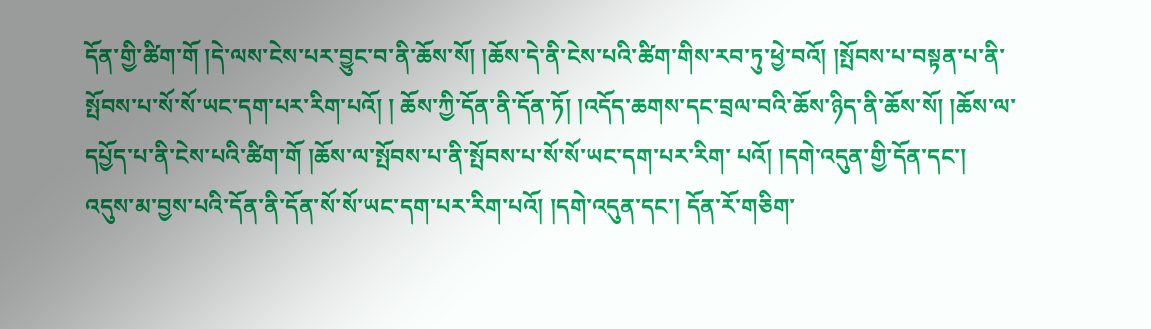དོན་གྱི་ཚིག་གོ །དེ་ལས་ངེས་པར་བྱུང་བ་ནི་ཆོས་སོ། །ཆོས་དེ་ནི་ངེས་པའི་ཚིག་གིས་རབ་ཏུ་ཕྱེ་བའོ། །སྤོབས་པ་བསྟན་པ་ནི་སྤོབས་པ་སོ་སོ་ཡང་དག་པར་རིག་པའོ། ། ཆོས་ཀྱི་དོན་ནི་དོན་ཏོ། །འདོད་ཆགས་དང་བྲལ་བའི་ཆོས་ཉིད་ནི་ཆོས་སོ། །ཆོས་ལ་དཔྱོད་པ་ནི་ངེས་པའི་ཚིག་གོ །ཆོས་ལ་སྤོབས་པ་ནི་སྤོབས་པ་སོ་སོ་ཡང་དག་པར་རིག་ པའོ། །དགེ་འདུན་གྱི་དོན་དང་། འདུས་མ་བྱས་པའི་དོན་ནི་དོན་སོ་སོ་ཡང་དག་པར་རིག་པའོ། །དགེ་འདུན་དང་། དོན་རོ་གཅིག་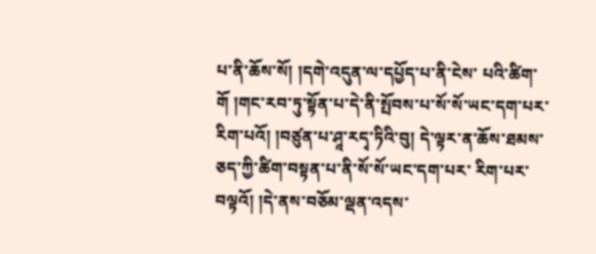པ་ནི་ཆོས་སོ། །དགེ་འདུན་ལ་དཔྱོད་པ་ནི་ངེས་ པའི་ཚིག་གོ །གང་རབ་ཏུ་སྟོན་པ་དེ་ནི་སྤོབས་པ་སོ་སོ་ཡང་དག་པར་རིག་པའོ། །བཙུན་པ་ཤཱ་རདྭ་ཏིའི་བུ། དེ་ལྟར་ན་ཆོས་ཐམས་ཅད་ཀྱི་ཚིག་བསྟན་པ་ནི་སོ་སོ་ཡང་དག་པར་ རིག་པར་བལྟའོ། །དེ་ནས་བཅོམ་ལྡན་འདས་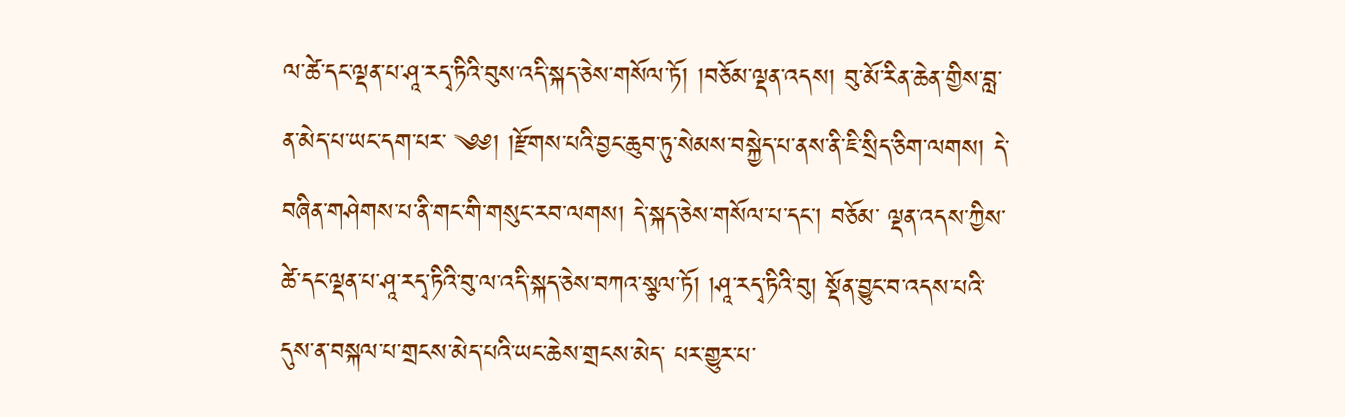ལ་ཚེ་དང་ལྡན་པ་ཤཱ་རདྭ་ཏིའི་བུས་འདི་སྐད་ཅེས་གསོལ་ཏོ། །བཅོམ་ལྡན་འདས། བུ་མོ་རིན་ཆེན་གྱིས་བླ་ན་མེད་པ་ཡང་དག་པར་ ༄༅། །རྫོགས་པའི་བྱང་ཆུབ་ཏུ་སེམས་བསྐྱེད་པ་ནས་ནི་ཇི་སྲིད་ཅིག་ལགས། དེ་བཞིན་གཤེགས་པ་ནི་གང་གི་གསུང་རབ་ལགས། དེ་སྐད་ཅེས་གསོལ་པ་དང་། བཅོམ་ ལྡན་འདས་ཀྱིས་ཚེ་དང་ལྡན་པ་ཤཱ་རདྭ་ཏིའི་བུ་ལ་འདི་སྐད་ཅེས་བཀའ་སྩལ་ཏོ། །ཤཱ་རདྭ་ཏིའི་བུ། སྡོན་བྱུང་བ་འདས་པའི་དུས་ན་བསྐལ་པ་གྲངས་མེད་པའི་ཡང་ཆེས་གྲངས་མེད་ པར་གྱུར་པ་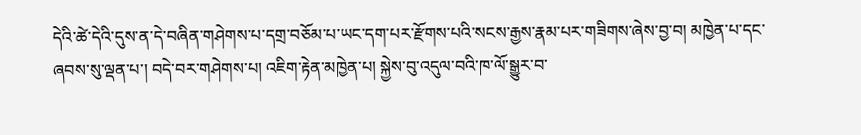དེའི་ཚེ་དེའི་དུས་ན་དེ་བཞིན་གཤེགས་པ་དགྲ་བཅོམ་པ་ཡང་དག་པར་རྫོགས་པའི་སངས་རྒྱས་རྣམ་པར་གཟིགས་ཞེས་བྱ་བ། མཁྱེན་པ་དང་ཞབས་སུ་ལྡན་པ་། བདེ་བར་གཤེགས་པ། འཇིག་རྟེན་མཁྱེན་པ། སྐྱེས་བུ་འདུལ་བའི་ཁ་ལོ་སྒྱུར་བ་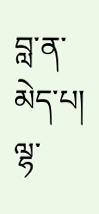བླ་ན་མེད་པ། ལྷ་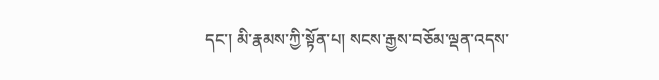དང་། མི་རྣམས་ཀྱི་སྟོན་པ། སངས་རྒྱས་བཅོམ་ལྡན་འདས་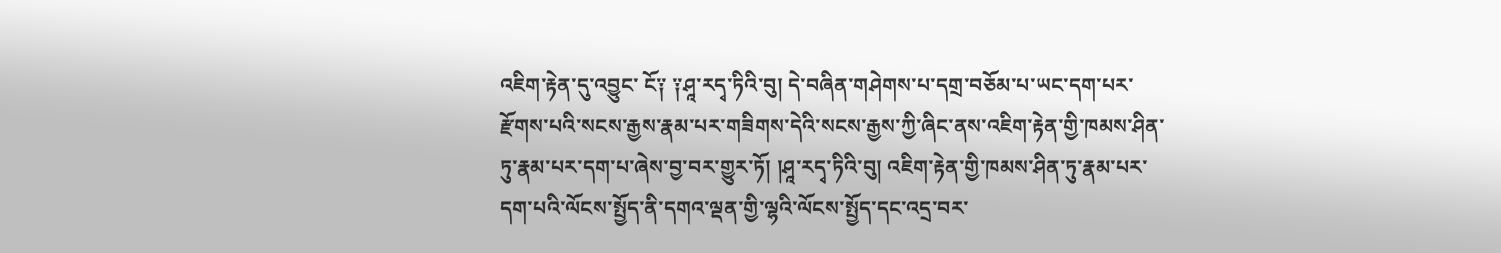འཇིག་རྟེན་དུ་འབྱུང་ ངོ༑ ༑ཤཱ་རདྭ་ཏིའི་བུ། དེ་བཞིན་གཤེགས་པ་དགྲ་བཅོམ་པ་ཡང་དག་པར་རྫོགས་པའི་སངས་རྒྱས་རྣམ་པར་གཟིགས་དེའི་སངས་རྒྱས་ཀྱི་ཞིང་ནས་འཇིག་རྟེན་གྱི་ཁམས་ཤིན་ ཏུ་རྣམ་པར་དག་པ་ཞེས་བྱ་བར་གྱུར་ཏོ། །ཤཱ་རདྭ་ཏིའི་བུ། འཇིག་རྟེན་གྱི་ཁམས་ཤིན་ཏུ་རྣམ་པར་དག་པའི་ལོངས་སྤྱོད་ནི་དགའ་ལྡན་གྱི་ལྷའི་ལོངས་སྤྱོད་དང་འདྲ་བར་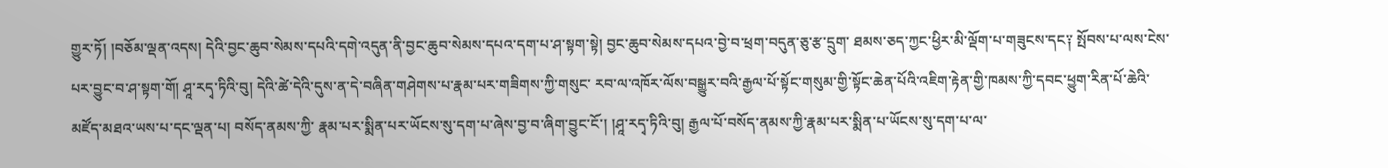གྱུར་ཏོ། །བཅོམ་ལྡན་འདས། དེའི་བྱང་ཆུབ་སེམས་དཔའི་དགེ་འདུན་ནི་བྱང་ཆུབ་སེམས་དཔའ་དག་པ་ཤ་སྟག་སྟེ། བྱང་ཆུབ་སེམས་དཔའ་བྱེ་བ་ཕྲག་བདུན་ཅུ་རྩ་དྲུག་ ཐམས་ཅད་ཀྱང་ཕྱིར་མི་ལྡོག་པ་གཟུངས་དང༑ སྤོབས་པ་ལས་ངེས་པར་བྱུང་བ་ཤ་སྟག་གོ། ཤཱ་རདྭ་ཏིའི་བུ། དེའི་ཚེ་དེའི་དུས་ན་དེ་བཞིན་གཤེགས་པ་རྣམ་པར་གཟིགས་ཀྱི་གསུང་ རབ་ལ་འཁོར་ལོས་བསྒྱུར་བའི་རྒྱལ་པོ་སྟོང་གསུམ་གྱི་སྟོང་ཆེན་པོའི་འཇིག་རྟེན་གྱི་ཁམས་ཀྱི་དབང་ཕྱུག་རིན་པོ་ཆེའི་མཛོད་མཐའ་ཡས་པ་དང་ལྡན་པ། བསོད་ནམས་ཀྱི་ རྣམ་པར་སྨིན་པར་ཡོངས་སུ་དག་པ་ཞེས་བྱ་བ་ཞིག་བྱུང་ངོ་། །ཤཱ་རདྭ་ཏིའི་བུ། རྒྱལ་པོ་བསོད་ནམས་ཀྱི་རྣམ་པར་སྨིན་པ་ཡོངས་སུ་དག་པ་ལ་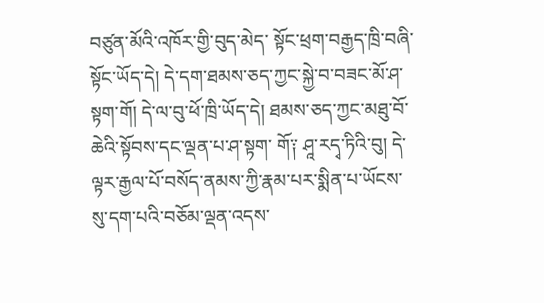བཙུན་མོའི་འཁོར་གྱི་བུད་མེད་ སྟོང་ཕྲག་བརྒྱད་ཁྲི་བཞི་སྟོང་ཡོད་དེ། དེ་དག་ཐམས་ཅད་ཀྱང་སྐྱེ་བ་བཟང་མོ་ཤ་སྟག་གོ། དེ་ལ་བུ་ཕོ་ཁྲི་ཡོད་དེ། ཐམས་ཅད་ཀྱང་མཐུ་བོ་ཆེའི་སྟོབས་དང་ལྡན་པ་ཤ་སྟག་ གོ༑ ཤཱ་རདྭ་ཏིའི་བུ། དེ་ལྟར་རྒྱལ་པོ་བསོད་ནམས་ཀྱི་རྣམ་པར་སྨིན་པ་ཡོངས་སུ་དག་པའི་བཅོམ་ལྡན་འདས་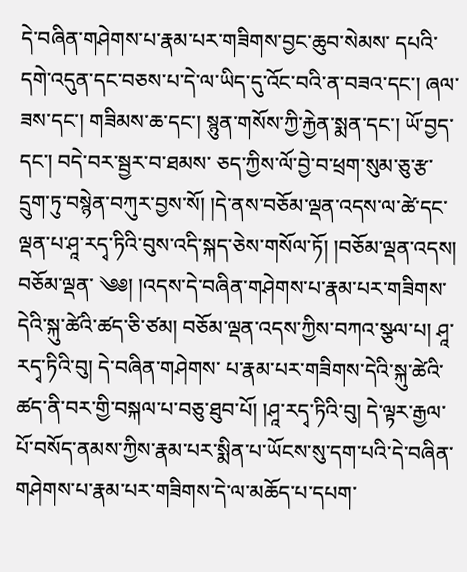དེ་བཞིན་གཤེགས་པ་རྣམ་པར་གཟིགས་བྱང་ཆུབ་སེམས་ དཔའི་དགེ་འདུན་དང་བཅས་པ་དེ་ལ་ཡིད་དུ་འོང་བའི་ན་བཟའ་དང་། ཞལ་ཟས་དང་། གཟིམས་ཆ་དང་། སྙུན་གསོས་ཀྱི་རྐྱེན་སྨན་དང་། ཡོ་བྱད་དང་། བདེ་བར་སྦྱར་བ་ཐམས་ ཅད་ཀྱིས་ལོ་བྱེ་བ་ཕྲག་སུམ་ཅུ་རྩ་དྲུག་ཏུ་བསྙེན་བཀུར་བྱས་སོ། །དེ་ནས་བཅོམ་ལྡན་འདས་ལ་ཚེ་དང་ལྡན་པ་ཤཱ་རདྭ་ཏིའི་བུས་འདི་སྐད་ཅེས་གསོལ་ཏོ། །བཅོམ་ལྡན་འདས། བཅོམ་ལྡན་ ༄༅། །འདས་དེ་བཞིན་གཤེགས་པ་རྣམ་པར་གཟིགས་དེའི་སྐུ་ཚེའི་ཚད་ཅི་ཙམ། བཅོམ་ལྡན་འདས་ཀྱིས་བཀའ་སྩལ་པ། ཤཱ་རདྭ་ཏིའི་བུ། དེ་བཞིན་གཤེགས་ པ་རྣམ་པར་གཟིགས་དེའི་སྐུ་ཚེའི་ཚད་ནི་བར་གྱི་བསྐལ་པ་བཅུ་ཐུབ་པོ། །ཤཱ་རདྭ་ཏིའི་བུ། དེ་ལྟར་རྒྱལ་པོ་བསོད་ནམས་ཀྱིས་རྣམ་པར་སྨིན་པ་ཡོངས་སུ་དག་པའི་དེ་བཞིན་ གཤེགས་པ་རྣམ་པར་གཟིགས་དེ་ལ་མཆོད་པ་དཔག་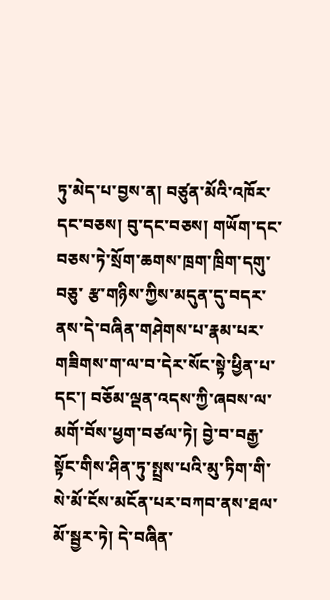ཏུ་མེད་པ་བྱས་ན། བཙུན་མོའི་འཁོར་དང་བཅས། བུ་དང་བཅས། གཡོག་དང་བཅས་ཏེ་སྲོག་ཆགས་ཁྲག་ཁྲིག་དགུ་བཅུ་ རྩ་གཉིས་ཀྱིས་མདུན་དུ་བདར་ནས་དེ་བཞིན་གཤེགས་པ་རྣམ་པར་གཟིགས་ག་ལ་བ་དེར་སོང་སྟེ་ཕྱིན་པ་དང་། བཅོམ་ལྡན་འདས་ཀྱི་ཞབས་ལ་མགོ་བོས་ཕྱག་བཙལ་ཏེ། བྱེ་བ་བརྒྱ་ སྟོང་གིས་ཤིན་ཏུ་སྤྲས་པའི་མུ་ཏིག་གི་སེ་མོ་ངོས་མངོན་པར་བཀབ་ནས་ཐལ་མོ་སྦྱར་ཏེ། དེ་བཞིན་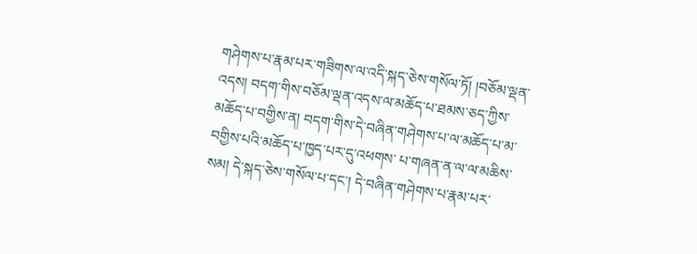གཤེགས་པ་རྣམ་པར་གཟིགས་ལ་འདི་སྐད་ཅེས་གསོལ་ཏོ། །བཅོམ་ལྡན་ འདས། བདག་གིས་བཅོམ་ལྡན་འདས་ལ་མཆོད་པ་ཐམས་ཅད་ཀྱིས་མཆོད་པ་བགྱིས་ན། བདག་གིས་དེ་བཞིན་གཤེགས་པ་ལ་མཆོད་པ་མ་བགྱིས་པའི་མཆོད་པ་ཁྱད་པར་དུ་འཕགས་ པ་གཞན་ན་ལ་ལ་མཆིས་སམ། དེ་སྐད་ཅེས་གསོལ་པ་དང་། དེ་བཞིན་གཤེགས་པ་རྣམ་པར་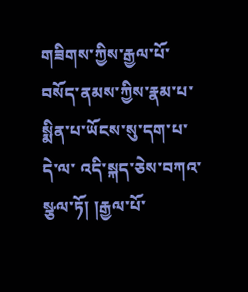གཟིགས་ཀྱིས་རྒྱལ་པོ་བསོད་ནམས་ཀྱིས་རྣམ་པ་སྨིན་པ་ཡོངས་སུ་དག་པ་དེ་ལ་ འདི་སྐད་ཅེས་བཀའ་སྩལ་ཏོ། །རྒྱལ་པོ་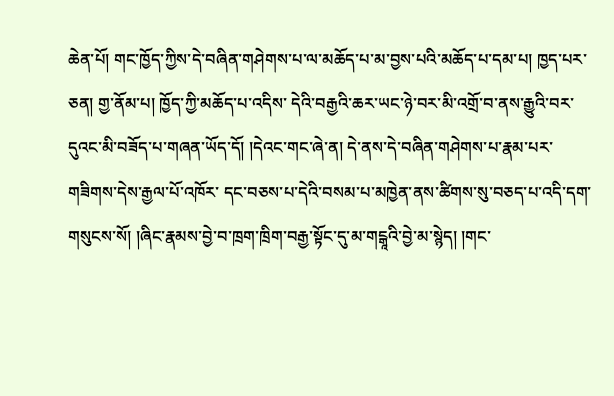ཆེན་པོ། གང་ཁྱོད་ཀྱིས་དེ་བཞིན་གཤེགས་པ་ལ་མཆོད་པ་མ་བྱས་པའི་མཆོད་པ་དམ་པ། ཁྱད་པར་ཅན། གྱ་ནོམ་པ། ཁྱོད་ཀྱི་མཆོད་པ་འདིས་ དེའི་བརྒྱའི་ཆར་ཡང་ཉེ་བར་མི་འགྲོ་བ་ནས་རྒྱུའི་བར་དུའང་མི་བཟོད་པ་གཞན་ཡོད་དོ། །དེའང་གང་ཞེ་ན། དེ་ནས་དེ་བཞིན་གཤེགས་པ་རྣམ་པར་གཟིགས་དེས་རྒྱལ་པོ་འཁོར་ དང་བཅས་པ་དེའི་བསམ་པ་མཁྱེན་ནས་ཚིགས་སུ་བཅད་པ་འདི་དག་གསུངས་སོ། །ཞིང་རྣམས་བྱེ་བ་ཁྲག་ཁྲིག་བརྒྱ་སྟོང་དུ་མ་གངྒཱའི་བྱེ་མ་སྙེད། །གང་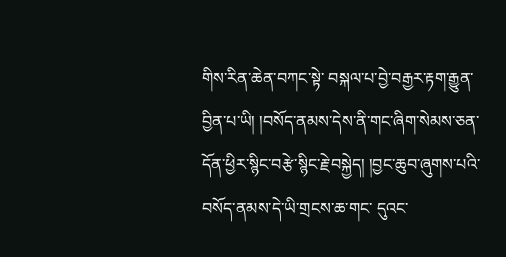གིས་རིན་ཆེན་བཀང་སྟེ་ བསྐལ་པ་བྱེ་བརྒྱར་རྟག་རྒྱུན་བྱིན་པ་ཡི། །བསོད་ནམས་དེས་ནི་གང་ཞིག་སེམས་ཅན་དོན་ཕྱིར་སྙིང་བརྩེ་སྙིང་རྗེ་བསྐྱེད། །བྱང་ཆུབ་ཞུགས་པའི་བསོད་ནམས་དེ་ཡི་གྲངས་ཆ་གང་ དུའང་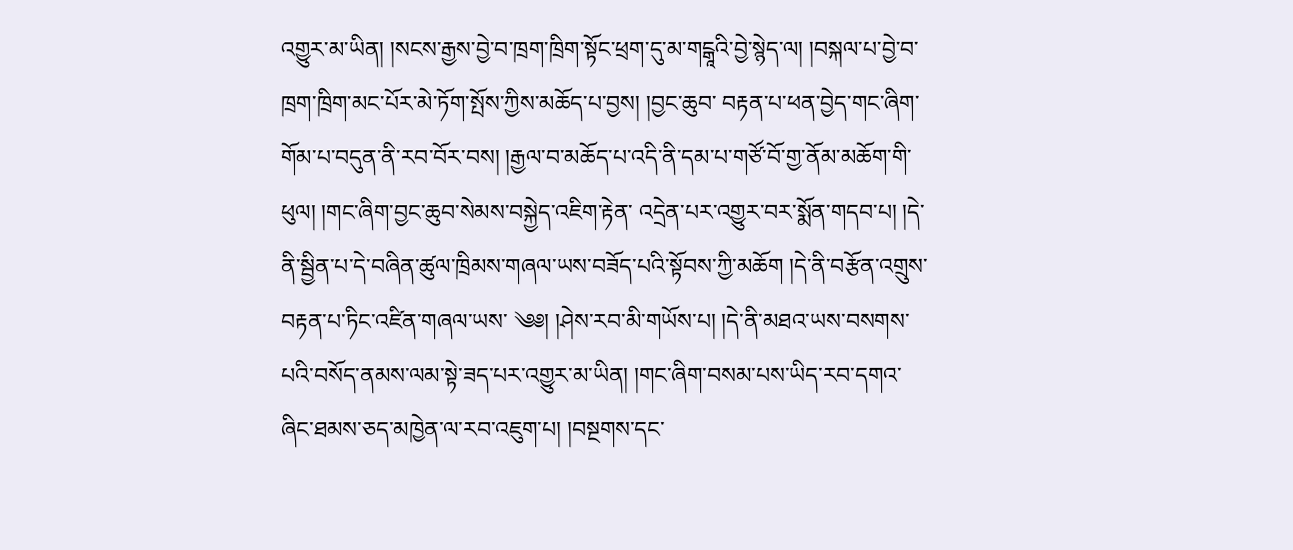འགྱུར་མ་ཡིན། །སངས་རྒྱས་བྱེ་བ་ཁྲག་ཁྲིག་སྟོང་ཕྲག་དུ་མ་གངྒཱའི་བྱེ་སྙེད་ལ། །བསྐལ་པ་བྱེ་བ་ཁྲག་ཁྲིག་མང་པོར་མེ་ཏོག་སྤོས་ཀྱིས་མཆོད་པ་བྱས། །བྱང་ཆུབ་ བརྟན་པ་ཕན་བྱེད་གང་ཞིག་གོམ་པ་བདུན་ནི་རབ་བོར་བས། །རྒྱལ་བ་མཆོད་པ་འདི་ནི་དམ་པ་གཙོ་བོ་གྱ་ནོམ་མཆོག་གི་ཕུལ། །གང་ཞིག་བྱང་ཆུབ་སེམས་བསྐྱེད་འཇིག་རྟེན་ འདྲེན་པར་འགྱུར་བར་སྨོན་གདབ་པ། །དེ་ནི་སྦྱིན་པ་དེ་བཞིན་ཚུལ་ཁྲིམས་གཞལ་ཡས་བཟོད་པའི་སྟོབས་ཀྱི་མཆོག །དེ་ནི་བརྩོན་འགྲུས་བརྟན་པ་ཏིང་འཛིན་གཞལ་ཡས་ ༄༅། །ཤེས་རབ་མི་གཡོས་པ། །དེ་ནི་མཐའ་ཡས་བསགས་པའི་བསོད་ནམས་ལམ་སྟེ་ཟད་པར་འགྱུར་མ་ཡིན། །གང་ཞིག་བསམ་པས་ཡིད་རབ་དགའ་ ཞིང་ཐམས་ཅད་མཁྱེན་ལ་རབ་འཇུག་པ། །བསྔགས་དང་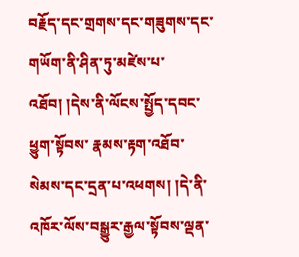བརྗོད་དང་གྲགས་དང་གཟུགས་དང་གཡོག་ནི་ཤིན་ཏུ་མཛེས་པ་འཐོབ། །དེས་ནི་ལོངས་སྤྱོད་དབང་ཕྱུག་སྟོབས་ རྣམས་རྟག་འཐོབ་སེམས་དང་དྲན་པ་འཕགས། །དེ་ནི་འཁོར་ལོས་བསྒྱུར་རྒྱལ་སྟོབས་ལྡན་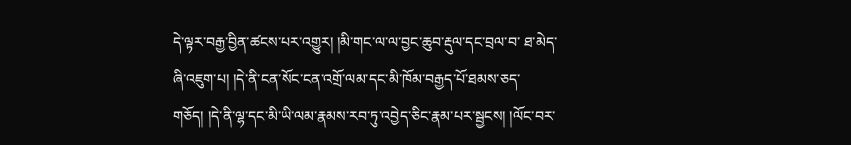དེ་ལྟར་བརྒྱ་བྱིན་ཚངས་པར་འགྱུར། །མི་གང་ལ་ལ་བྱང་ཆུབ་རྡུལ་དང་བྲལ་བ་ ཐ་མེད་ཞི་འཇུག་པ། །དེ་ནི་ངན་སོང་ངན་འགྲོ་ལམ་དང་མི་ཁོམ་བརྒྱད་པོ་ཐམས་ཅད་གཅོད། །དེ་ནི་ལྷ་དང་མི་ཡི་ལམ་རྣམས་རབ་ཏུ་འབྱེད་ཅིང་རྣམ་པར་སྦྱངས། །ལོང་བར་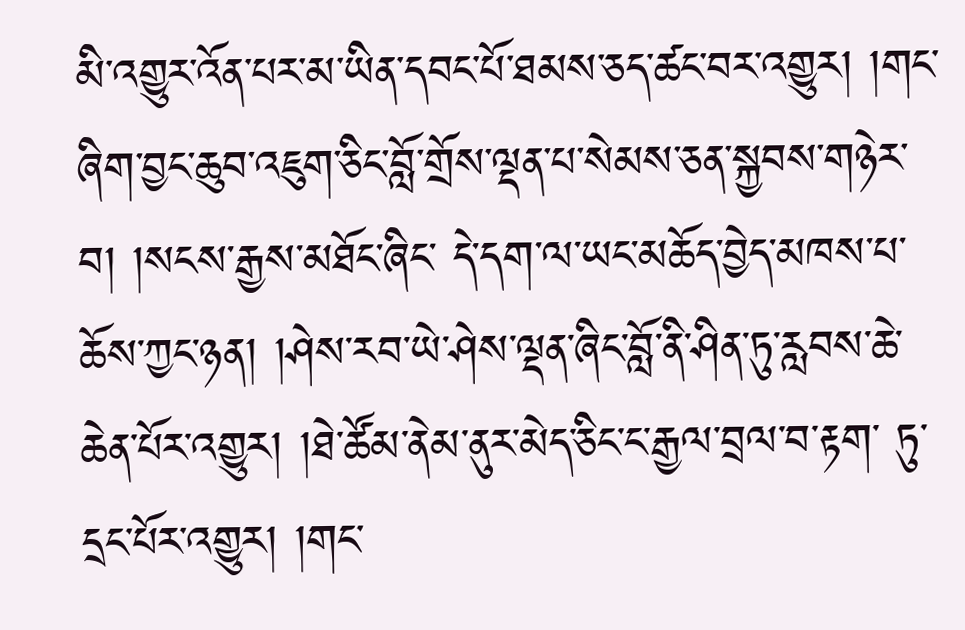མི་འགྱུར་འོན་པར་མ་ཡིན་དབང་པོ་ཐམས་ཅད་ཚང་བར་འགྱུར། །གང་ཞིག་བྱང་ཆུབ་འཇུག་ཅིང་བློ་གྲོས་ལྡན་པ་སེམས་ཅན་སྐྱབས་གཉེར་བ། །སངས་རྒྱས་མཐོང་ཞིང་ དེ་དག་ལ་ཡང་མཆོད་བྱེད་མཁས་པ་ཆོས་ཀྱང་ཉན། །ཤེས་རབ་ཡེ་ཤེས་ལྡན་ཞིང་བློ་ནི་ཤིན་ཏུ་རླབས་ཆེ་ཆེན་པོར་འགྱུར། །ཐེ་ཚོམ་ནེམ་ནུར་མེད་ཅིང་ང་རྒྱལ་བྲལ་བ་རྟག་ ཏུ་དྲང་པོར་འགྱུར། །གང་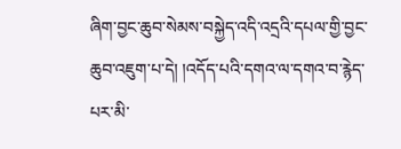ཞིག་བྱང་ཆུབ་སེམས་བསྐྱེད་འདི་འདྲའི་དཔལ་གྱི་བྱང་ཆུབ་འཇུག་པ་དེ། །འདོད་པའི་དགའ་ལ་དགའ་བ་རྙེད་པར་མི་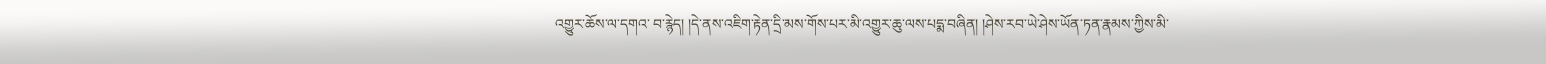འགྱུར་ཆོས་ལ་དགའ་ བ་རྙེད། །དེ་ནས་འཇིག་རྟེན་དྲི་མས་གོས་པར་མི་འགྱུར་ཆུ་ལས་པདྨ་བཞིན། །ཤེས་རབ་ཡེ་ཤེས་ཡོན་ཏན་རྣམས་ཀྱིས་མི་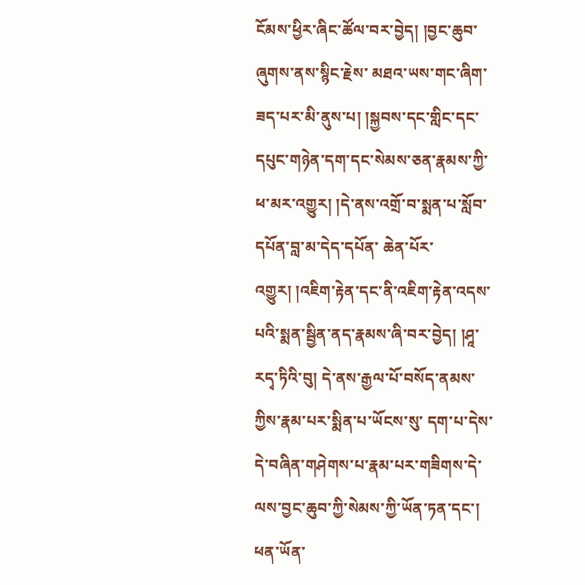ངོམས་ཕྱིར་ཞིང་ཚོལ་བར་བྱེད། །བྱང་ཆུབ་ཞུགས་ནས་སྙིང་རྗེས་ མཐའ་ཡས་གང་ཞིག་ཟད་པར་མི་ནུས་པ། །སྐྱབས་དང་གླིང་དང་དཔུང་གཉེན་དག་དང་སེམས་ཅན་རྣམས་ཀྱི་ཕ་མར་འགྱུར། །དེ་ནས་འགྲོ་བ་སྨན་པ་སློབ་དཔོན་བླ་མ་དེད་དཔོན་ ཆེན་པོར་འགྱུར། །འཇིག་རྟེན་དང་ནི་འཇིག་རྟེན་འདས་པའི་སྨན་སྦྱིན་ནད་རྣམས་ཞི་བར་བྱེད། །ཤཱ་རདྭ་ཏིའི་བུ། དེ་ནས་རྒྱལ་པོ་བསོད་ནམས་ཀྱིས་རྣམ་པར་སྨིན་པ་ཡོངས་སུ་ དག་པ་དེས་དེ་བཞིན་གཤེགས་པ་རྣམ་པར་གཟིགས་དེ་ལས་བྱང་ཆུབ་ཀྱི་སེམས་ཀྱི་ཡོན་ཏན་དང་། ཕན་ཡོན་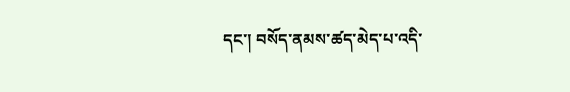དང་། བསོད་ནམས་ཚད་མེད་པ་འདི་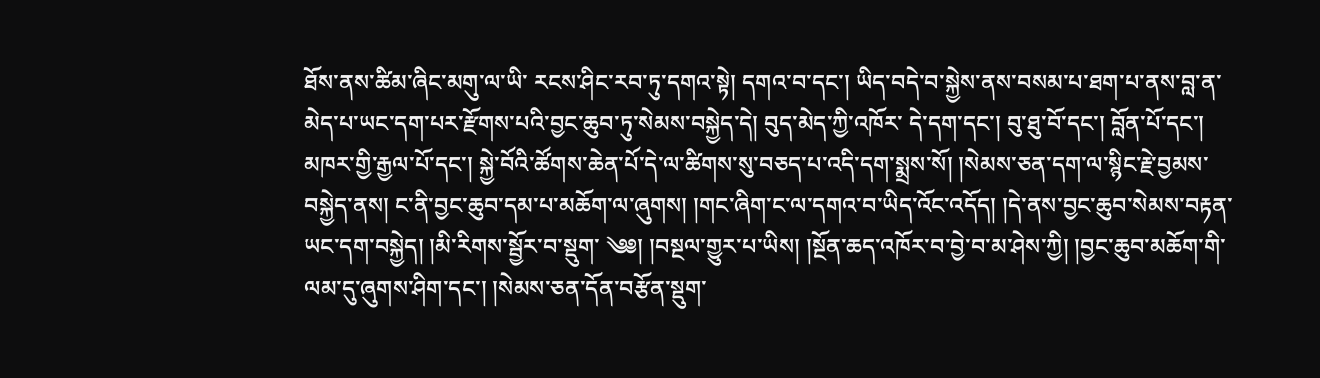ཐོས་ནས་ཚིམ་ཞིང་མགུ་ལ་ཡི་ རངས་ཤིང་རབ་ཏུ་དགའ་སྟེ། དགའ་བ་དང་། ཡིད་བདེ་བ་སྐྱེས་ནས་བསམ་པ་ཐག་པ་ནས་བླ་ན་མེད་པ་ཡང་དག་པར་རྫོགས་པའི་བྱང་ཆུབ་ཏུ་སེམས་བསྐྱེད་དེ། བུད་མེད་ཀྱི་འཁོར་ དེ་དག་དང་། བུ་ཐུ་བོ་དང་། བློན་པོ་དང་། མཁར་གྱི་རྒྱལ་པོ་དང་། སྐྱེ་བོའི་ཚོགས་ཆེན་པོ་དེ་ལ་ཚིགས་སུ་བཅད་པ་འདི་དག་སྨྲས་སོ། །སེམས་ཅན་དག་ལ་སྙིང་རྗེ་བྱམས་ བསྐྱེད་ནས། ང་ནི་བྱང་ཆུབ་དམ་པ་མཆོག་ལ་ཞུགས། །གང་ཞིག་ང་ལ་དགའ་བ་ཡིད་འོང་འདོད། །དེ་ནས་བྱང་ཆུབ་སེམས་བརྟན་ཡང་དག་བསྐྱེད། །མི་རིགས་སྦྱོར་བ་སྡུག་ ༄༅། །བསྔལ་གྱུར་པ་ཡིས། །སྔོན་ཆད་འཁོར་བ་བྱེ་བ་མ་ཤེས་ཀྱི། །བྱང་ཆུབ་མཆོག་གི་ལམ་དུ་ཞུགས་ཤིག་དང་། །སེམས་ཅན་དོན་བརྩོན་སྡུག་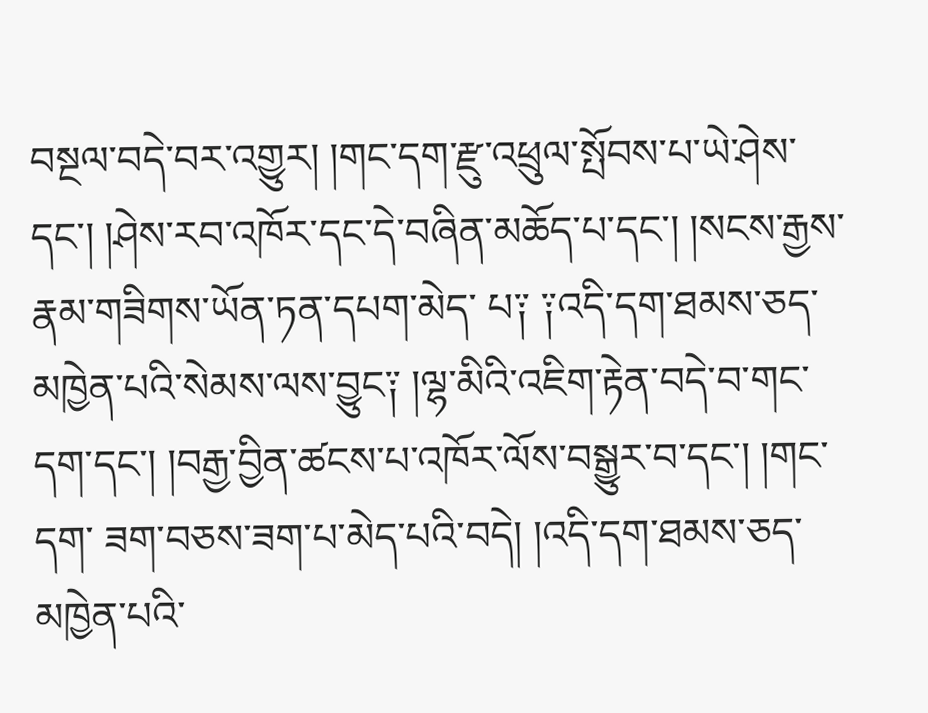བསྔལ་བདེ་བར་འགྱུར། །གང་དག་རྫུ་འཕྲུལ་སྤོབས་པ་ཡེ་ཤེས་དང་། །ཤེས་རབ་འཁོར་དང་དེ་བཞིན་མཆོད་པ་དང་། །སངས་རྒྱས་རྣམ་གཟིགས་ཡོན་ཏན་དཔག་མེད་ པ༑ ༑འདི་དག་ཐམས་ཅད་མཁྱེན་པའི་སེམས་ལས་བྱུང༑ །ལྷ་མིའི་འཇིག་རྟེན་བདེ་བ་གང་དག་དང་། །བརྒྱ་བྱིན་ཚངས་པ་འཁོར་ལོས་བསྒྱུར་བ་དང་། །གང་དག་ ཟག་བཅས་ཟག་པ་མེད་པའི་བདེ། །འདི་དག་ཐམས་ཅད་མཁྱེན་པའི་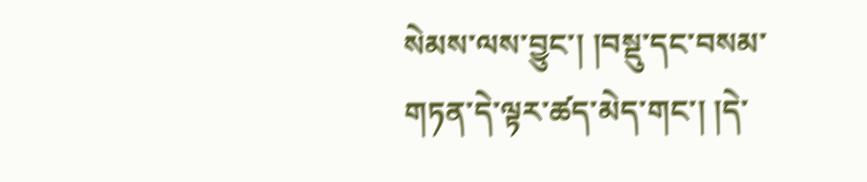སེམས་ལས་བྱུང་། །བསྡུ་དང་བསམ་གཏན་དེ་ལྟར་ཚད་མེད་གང་། །དེ་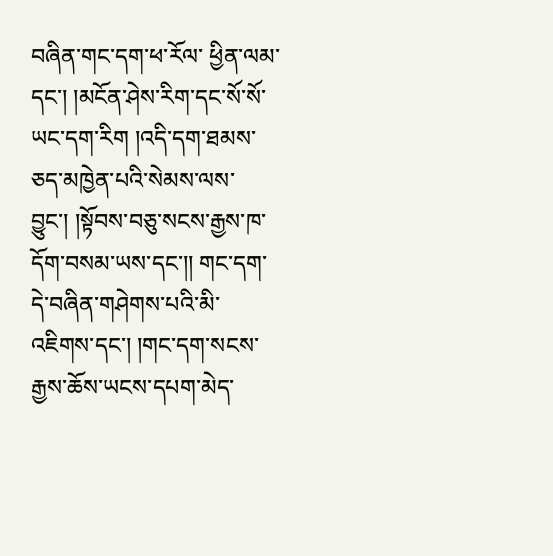བཞིན་གང་དག་ཕ་རོལ་ ཕྱིན་ལམ་དང་། །མངོན་ཤེས་རིག་དང་སོ་སོ་ཡང་དག་རིག །འདི་དག་ཐམས་ཅད་མཁྱེན་པའི་སེམས་ལས་བྱུང་། །སྟོབས་བཅུ་སངས་རྒྱས་ཁ་དོག་བསམ་ཡས་དང་།། གང་དག་དེ་བཞིན་གཤེགས་པའི་མི་འཇིགས་དང་། །གང་དག་སངས་རྒྱས་ཆོས་ཡངས་དཔག་མེད་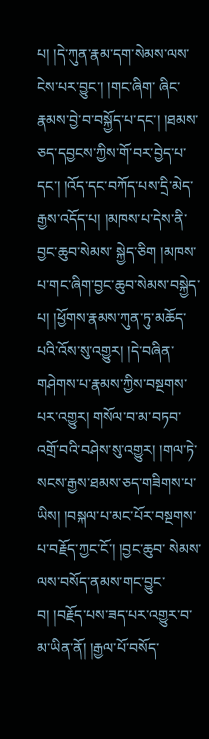པ། །དེ་ཀུན་རྣམ་དག་སེམས་ལས་ངེས་པར་བྱུང་། །གང་ཞིག་ ཞིང་རྣམས་བྱེ་བ་བསྐྱོད་པ་དང་། །ཐམས་ཅད་དབྱངས་ཀྱིས་གོ་བར་བྱེད་པ་དང་། །འོད་དང་བཀོད་པས་དྲི་མེད་རྒྱས་འདོད་པ། །མཁས་པ་དེས་ནི་བྱང་ཆུབ་སེམས་ སྐྱེད་ཅིག །མཁས་པ་གང་ཞིག་བྱང་ཆུབ་སེམས་བསྐྱེད་པ། །ཕྱོགས་རྣམས་ཀུན་ཏུ་མཆོད་པའི་འོས་སུ་འགྱུར། །དེ་བཞིན་གཤེགས་པ་རྣམས་ཀྱིས་བསྔགས་པར་འགྱུར། གསོལ་བ་མ་བཏབ་འགྲོ་བའི་བཤེས་སུ་འགྱུར། །གལ་ཏེ་སངས་རྒྱས་ཐམས་ཅད་གཟིགས་པ་ཡིས། །བསྐལ་པ་མང་པོར་བསྔགས་པ་བརྗོད་ཀྱང་ངོ་། །བྱང་ཆུབ་ སེམས་ལས་བསོད་ནམས་གང་བྱུང་བ། །བརྗོད་པས་ཟད་པར་འགྱུར་བ་མ་ཡིན་ནོ། །རྒྱལ་པོ་བསོད་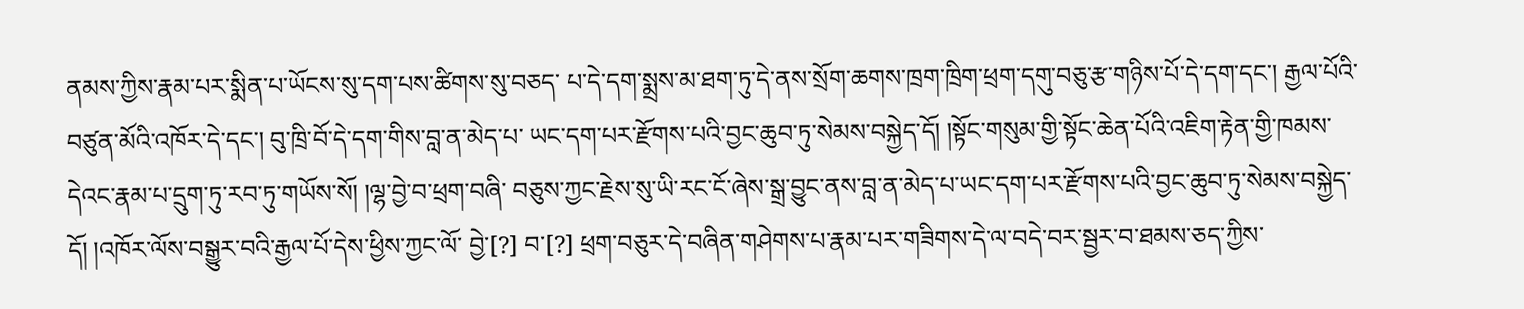ནམས་ཀྱིས་རྣམ་པར་སྨིན་པ་ཡོངས་སུ་དག་པས་ཚིགས་སུ་བཅད་ པ་དེ་དག་སྨྲས་མ་ཐག་ཏུ་དེ་ནས་སྲོག་ཆགས་ཁྲག་ཁྲིག་ཕྲག་དགུ་བཅུ་རྩ་གཉིས་པོ་དེ་དག་དང་། རྒྱལ་པོའི་བཙུན་མོའི་འཁོར་དེ་དང་། བུ་ཁྲི་བོ་དེ་དག་གིས་བླ་ན་མེད་པ་ ཡང་དག་པར་རྫོགས་པའི་བྱང་ཆུབ་ཏུ་སེམས་བསྐྱེད་དོ། །སྟོང་གསུམ་གྱི་སྟོང་ཆེན་པོའི་འཇིག་རྟེན་གྱི་ཁམས་དེའང་རྣམ་པ་དྲུག་ཏུ་རབ་ཏུ་གཡོས་སོ། །ལྷ་བྱེ་བ་ཕྲག་བཞི་ བཅུས་ཀྱང་རྗེས་སུ་ཡི་རང་ངོ་ཞེས་སྒྲ་བྱུང་ནས་བླ་ན་མེད་པ་ཡང་དག་པར་རྫོགས་པའི་བྱང་ཆུབ་ཏུ་སེམས་བསྐྱེད་དོ། །འཁོར་ལོས་བསྒྱུར་བའི་རྒྱལ་པོ་དེས་ཕྱིས་ཀྱང་ལོ་ བྱེ་[?] བ་[?] ཕྲག་བཅུར་དེ་བཞིན་གཤེགས་པ་རྣམ་པར་གཟིགས་དེ་ལ་བདེ་བར་སྦྱར་བ་ཐམས་ཅད་ཀྱིས་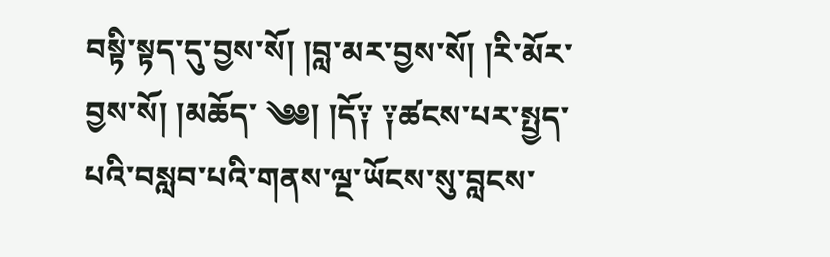བསྟི་སྟད་དུ་བྱས་སོ། །བླ་མར་བྱས་སོ། །རི་མོར་བྱས་སོ། །མཆོད་ ༄༅། །དོ༑ ༑ཚངས་པར་སྤྱད་པའི་བསླབ་པའི་གནས་ལྔ་ཡོངས་སུ་བླངས་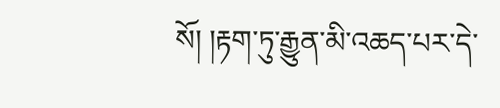སོ། །རྟག་ཏུ་རྒྱུན་མི་འཆད་པར་དེ་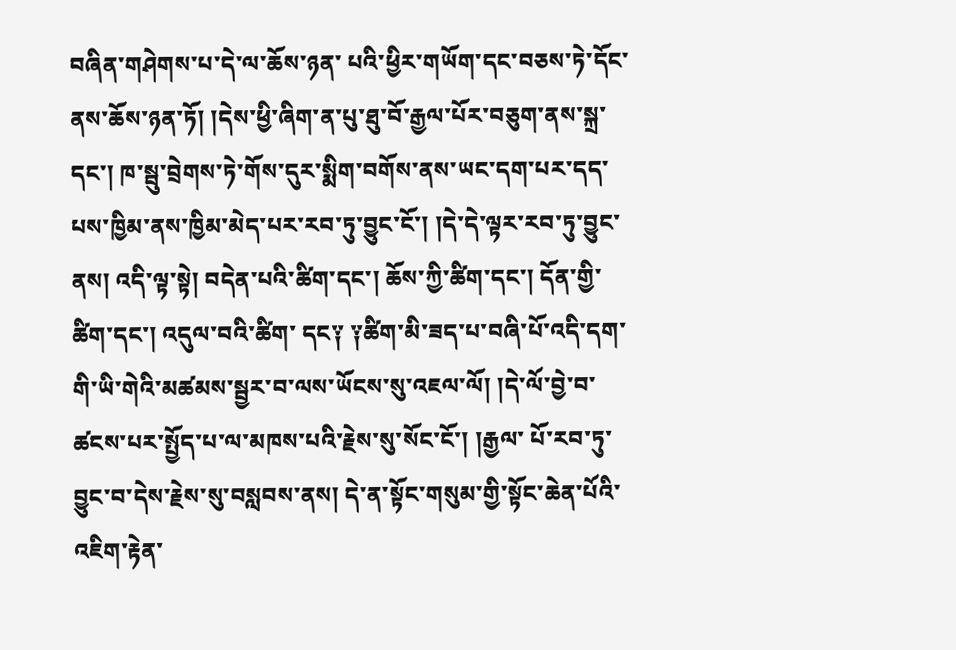བཞིན་གཤེགས་པ་དེ་ལ་ཆོས་ཉན་ པའི་ཕྱིར་གཡོག་དང་བཅས་ཏེ་དོང་ནས་ཆོས་ཉན་ཏོ། །དེས་ཕྱི་ཞིག་ན་པུ་ཐུ་བོ་རྒྱལ་པོར་བཅུག་ནས་སྐྲ་དང་། ཁ་སྦུ་བྲེགས་ཏེ་གོས་དུར་སྨིག་བགོས་ནས་ཡང་དག་པར་དད་ པས་ཁྱིམ་ནས་ཁྱིམ་མེད་པར་རབ་ཏུ་བྱུང་ངོ་། །དེ་དེ་ལྟར་རབ་ཏུ་བྱུང་ནས། འདི་ལྟ་སྟེ། བདེན་པའི་ཚིག་དང་། ཆོས་ཀྱི་ཚིག་དང་། དོན་གྱི་ཚིག་དང་། འདུལ་བའི་ཚིག་ དང༑ ༑ཚིག་མི་ཟད་པ་བཞི་པོ་འདི་དག་གི་ཡི་གེའི་མཚམས་སྦྱར་བ་ལས་ཡོངས་སུ་འཇལ་ལོ། །དེ་ལོ་བྱེ་བ་ཚངས་པར་སྤྱོད་པ་ལ་མཁས་པའི་རྗེས་སུ་སོང་ངོ་། །རྒྱལ་ པོ་རབ་ཏུ་བྱུང་བ་དེས་རྗེས་སུ་བསླབས་ནས། དེ་ན་སྟོང་གསུམ་གྱི་སྟོང་ཆེན་པོའི་འཇིག་རྟེན་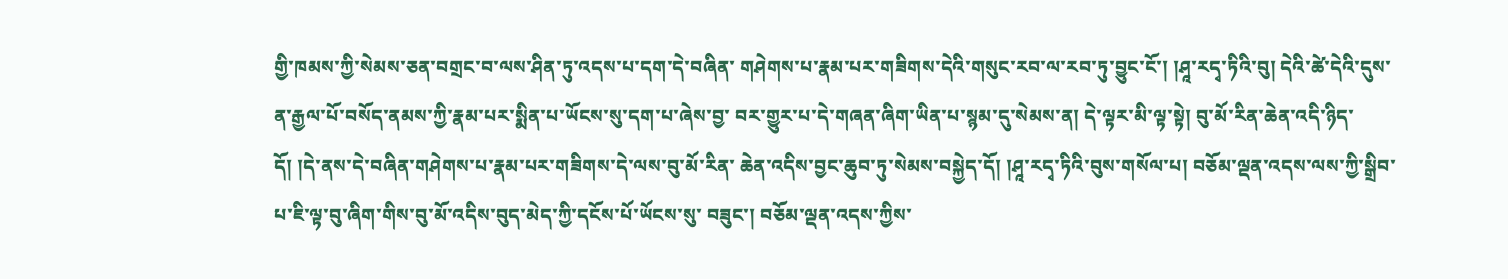གྱི་ཁམས་ཀྱི་སེམས་ཅན་བགྲང་བ་ལས་ཤིན་ཏུ་འདས་པ་དག་དེ་བཞིན་ གཤེགས་པ་རྣམ་པར་གཟིགས་དེའི་གསུང་རབ་ལ་རབ་ཏུ་བྱུང་ངོ་། །ཤཱ་རདྭ་ཏིའི་བུ། དེའི་ཚེ་དེའི་དུས་ན་རྒྱལ་པོ་བསོད་ནམས་ཀྱི་རྣམ་པར་སྨིན་པ་ཡོངས་སུ་དག་པ་ཞེས་བྱ་ བར་གྱུར་པ་དེ་གཞན་ཞིག་ཡིན་པ་སྙམ་དུ་སེམས་ན། དེ་ལྟར་མི་ལྟ་སྟེ། བུ་མོ་རིན་ཆེན་འདི་ཉིད་དོ། །དེ་ནས་དེ་བཞིན་གཤེགས་པ་རྣམ་པར་གཟིགས་དེ་ལས་བུ་མོ་རིན་ ཆེན་འདིས་བྱང་ཆུབ་ཏུ་སེམས་བསྐྱེད་དོ། །ཤཱ་རདྭ་ཏིའི་བུས་གསོལ་པ། བཅོམ་ལྡན་འདས་ལས་ཀྱི་སྒྲིབ་པ་ཇི་ལྟ་བུ་ཞིག་གིས་བུ་མོ་འདིས་བུད་མེད་ཀྱི་དངོས་པོ་ཡོངས་སུ་ བཟུང་། བཅོམ་ལྡན་འདས་ཀྱིས་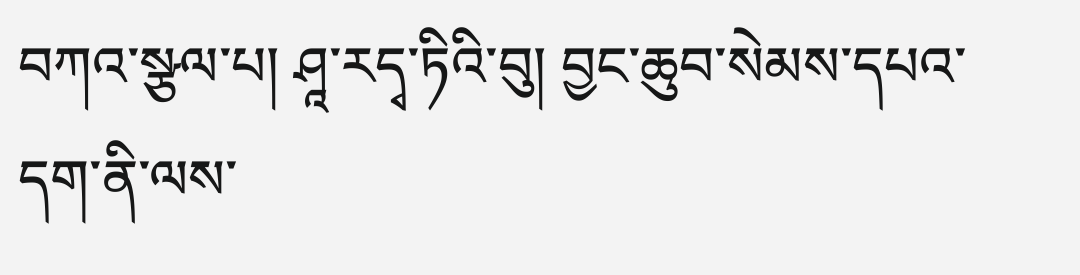བཀའ་སྩལ་པ། ཤཱ་རདྭ་ཏིའི་བུ། བྱང་ཆུབ་སེམས་དཔའ་དག་ནི་ལས་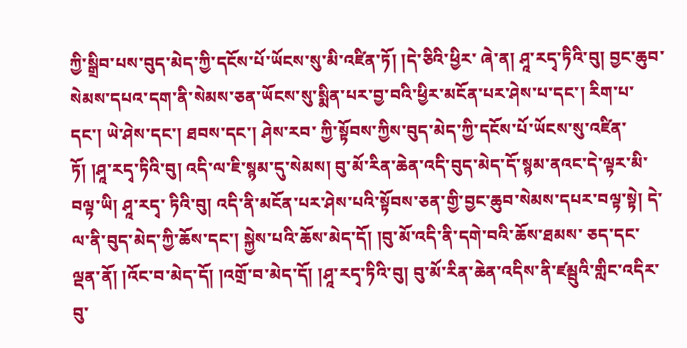ཀྱི་སྒྲིབ་པས་བུད་མེད་ཀྱི་དངོས་པོ་ཡོངས་སུ་མི་འཛིན་ཏོ། །དེ་ཅིའི་ཕྱིར་ ཞེ་ན། ཤཱ་རདྭ་ཏིའི་བུ། བྱང་ཆུབ་སེམས་དཔའ་དག་ནི་སེམས་ཅན་ཡོངས་སུ་སྨིན་པར་བྱ་བའི་ཕྱིར་མངོན་པར་ཤེས་པ་དང་། རིག་པ་དང་། ཡེ་ཤེས་དང་། ཐབས་དང་། ཤེས་རབ་ ཀྱི་སྟོབས་ཀྱིས་བུད་མེད་ཀྱི་དངོས་པོ་ཡོངས་སུ་འཛིན་ཏོ། །ཤཱ་རདྭ་ཏིའི་བུ། འདི་ལ་ཇི་སྙམ་དུ་སེམས། བུ་མོ་རིན་ཆེན་འདི་བུད་མེད་དོ་སྙམ་ནའང་དེ་ལྟར་མི་བལྟ་ཡི། ཤཱ་རདྭ་ ཏིའི་བུ། འདི་ནི་མངོན་པར་ཤེས་པའི་སྟོབས་ཅན་གྱི་བྱང་ཆུབ་སེམས་དཔར་བལྟ་སྟེ། དེ་ལ་ནི་བུད་མེད་ཀྱི་ཆོས་དང་། སྐྱེས་པའི་ཆོས་མེད་དོ། །བུ་མོ་འདི་ནི་དགེ་བའི་ཆོས་ཐམས་ ཅད་དང་ལྡན་ནོ། །འོང་བ་མེད་དོ། །འགྲོ་བ་མེད་དོ། །ཤཱ་རདྭ་ཏིའི་བུ། བུ་མོ་རིན་ཆེན་འདིས་ནི་ཛམྦུའི་གླིང་འདིར་བུ་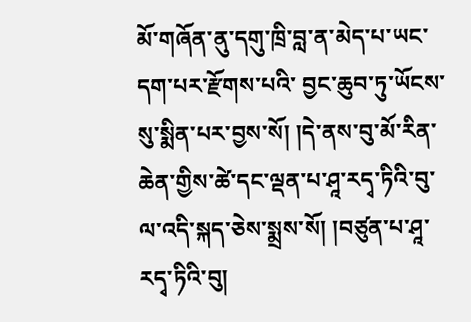མོ་གཞོན་ནུ་དགུ་ཁྲི་བླ་ན་མེད་པ་ཡང་དག་པར་རྫོགས་པའི་ བྱང་ཆུབ་ཏུ་ཡོངས་སུ་སྨིན་པར་བྱས་སོ། །དེ་ནས་བུ་མོ་རིན་ཆེན་གྱིས་ཚེ་དང་ལྡན་པ་ཤཱ་རདྭ་ཏིའི་བུ་ལ་འདི་སྐད་ཅེས་སྨྲས་སོ། །བཙུན་པ་ཤཱ་རདྭ་ཏིའི་བུ།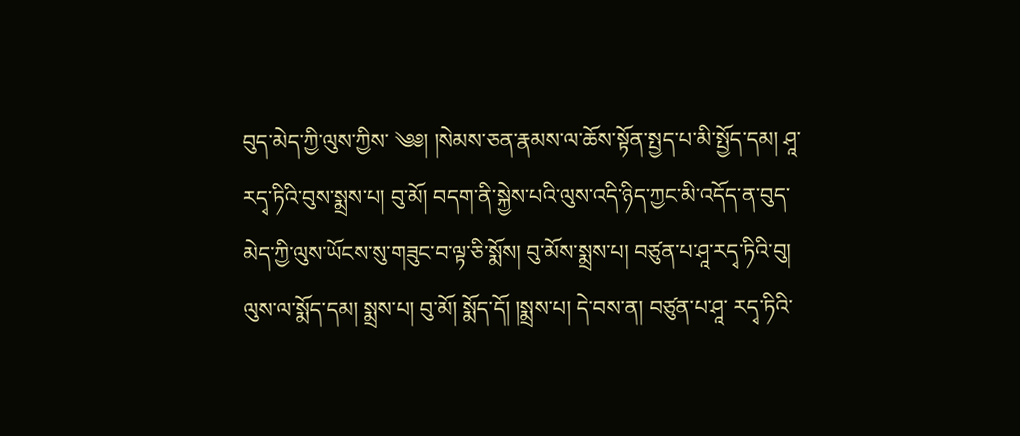བུད་མེད་ཀྱི་ལུས་ཀྱིས་ ༄༅། །སེམས་ཅན་རྣམས་ལ་ཆོས་སྟོན་སྤྱད་པ་མི་སྤྱོད་དམ། ཤཱ་རདྭ་ཏིའི་བུས་སྨྲས་པ། བུ་མོ། བདག་ནི་སྐྱེས་པའི་ལུས་འདི་ཉིད་ཀྱང་མི་འདོད་ན་བུད་ མེད་ཀྱི་ལུས་ཡོངས་སུ་གཟུང་བ་ལྟ་ཅི་སྨོས། བུ་མོས་སྨྲས་པ། བཙུན་པ་ཤཱ་རདྭ་ཏིའི་བུ། ལུས་ལ་སྨོད་དམ། སྨྲས་པ། བུ་མོ། སྨོད་དོ། །སྨྲས་པ། དེ་བས་ན། བཙུན་པ་ཤཱ་ རདྭ་ཏིའི་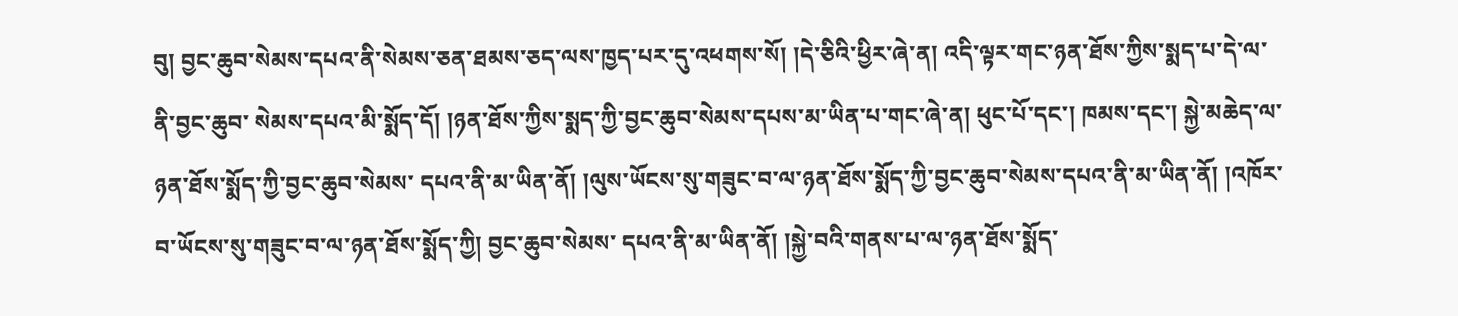བུ། བྱང་ཆུབ་སེམས་དཔའ་ནི་སེམས་ཅན་ཐམས་ཅད་ལས་ཁྱད་པར་དུ་འཕགས་སོ། །དེ་ཅིའི་ཕྱིར་ཞེ་ན། འདི་ལྟར་གང་ཉན་ཐོས་ཀྱིས་སྨད་པ་དེ་ལ་ནི་བྱང་ཆུབ་ སེམས་དཔའ་མི་སྨོད་དོ། །ཉན་ཐོས་ཀྱིས་སྨད་ཀྱི་བྱང་ཆུབ་སེམས་དཔས་མ་ཡིན་པ་གང་ཞེ་ན། ཕུང་པོ་དང་། ཁམས་དང་། སྐྱེ་མཆེད་ལ་ཉན་ཐོས་སྨོད་ཀྱི་བྱང་ཆུབ་སེམས་ དཔའ་ནི་མ་ཡིན་ནོ། །ལུས་ཡོངས་སུ་གཟུང་བ་ལ་ཉན་ཐོས་སྨོད་ཀྱི་བྱང་ཆུབ་སེམས་དཔའ་ནི་མ་ཡིན་ནོ། །འཁོར་བ་ཡོངས་སུ་གཟུང་བ་ལ་ཉན་ཐོས་སྨོད་ཀྱི། བྱང་ཆུབ་སེམས་ དཔའ་ནི་མ་ཡིན་ནོ། །སྐྱེ་བའི་གནས་པ་ལ་ཉན་ཐོས་སྨོད་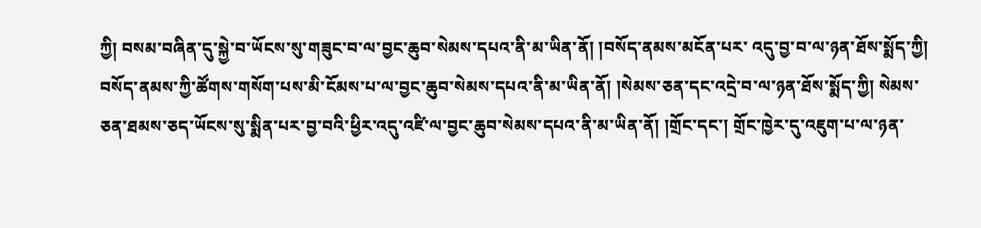ཀྱི། བསམ་བཞིན་དུ་སྐྱེ་བ་ཡོངས་སུ་གཟུང་བ་ལ་བྱང་ཆུབ་སེམས་དཔའ་ནི་མ་ཡིན་ནོ། །བསོད་ནམས་མངོན་པར་ འདུ་བྱ་བ་ལ་ཉན་ཐོས་སྨོད་ཀྱི། བསོད་ནམས་ཀྱི་ཚོགས་གསོག་པས་མི་ངོམས་པ་ལ་བྱང་ཆུབ་སེམས་དཔའ་ནི་མ་ཡིན་ནོ། །སེམས་ཅན་དང་འདྲེ་བ་ལ་ཉན་ཐོས་སྨོད་ཀྱི། སེམས་ཅན་ཐམས་ཅད་ཡོངས་སུ་སྨིན་པར་བྱ་བའི་ཕྱིར་འདུ་འཛི་ལ་བྱང་ཆུབ་སེམས་དཔའ་ནི་མ་ཡིན་ནོ། །གྲོང་དང་། གྲོང་ཁྱེར་དུ་འཇུག་པ་ལ་ཉན་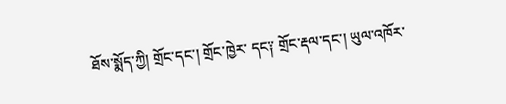ཐོས་སྨོད་ཀྱི། གྲོང་དང་། གྲོང་ཁྱེར་ དང༑ གྲོང་རྡལ་དང་། ཡུལ་འཁོར་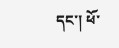དང་། ཕོ་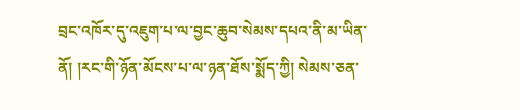བྲང་འཁོར་དུ་འཇུག་པ་ལ་བྱང་ཆུབ་སེམས་དཔའ་ནི་མ་ཡིན་ནོ། །རང་གི་ཉོན་མོངས་པ་ལ་ཉན་ཐོས་སྨོད་ཀྱི། སེམས་ཅན་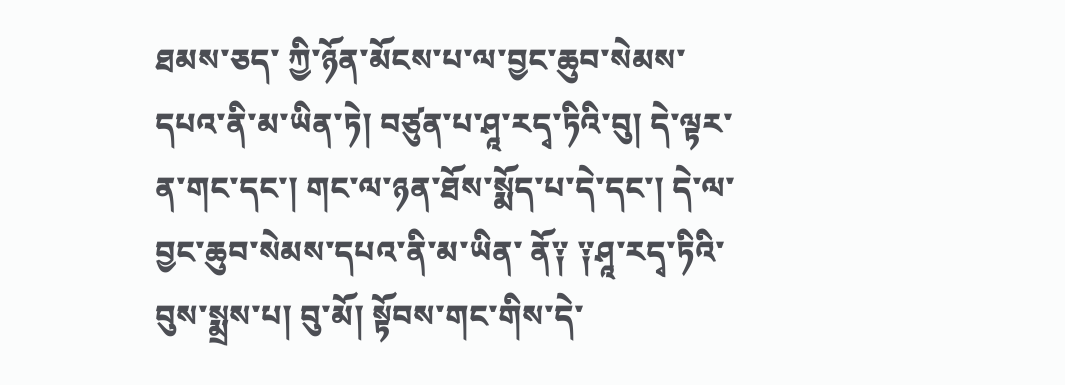ཐམས་ཅད་ ཀྱི་ཉོན་མོངས་པ་ལ་བྱང་ཆུབ་སེམས་དཔའ་ནི་མ་ཡིན་ཏེ། བཙུན་པ་ཤཱ་རདྭ་ཏིའི་བུ། དེ་ལྟར་ན་གང་དང་། གང་ལ་ཉན་ཐོས་སྨོད་པ་དེ་དང་། དེ་ལ་བྱང་ཆུབ་སེམས་དཔའ་ནི་མ་ཡིན་ ནོ༑ ༑ཤཱ་རདྭ་ཏིའི་བུས་སྨྲས་པ། བུ་མོ། སྟོབས་གང་གིས་དེ་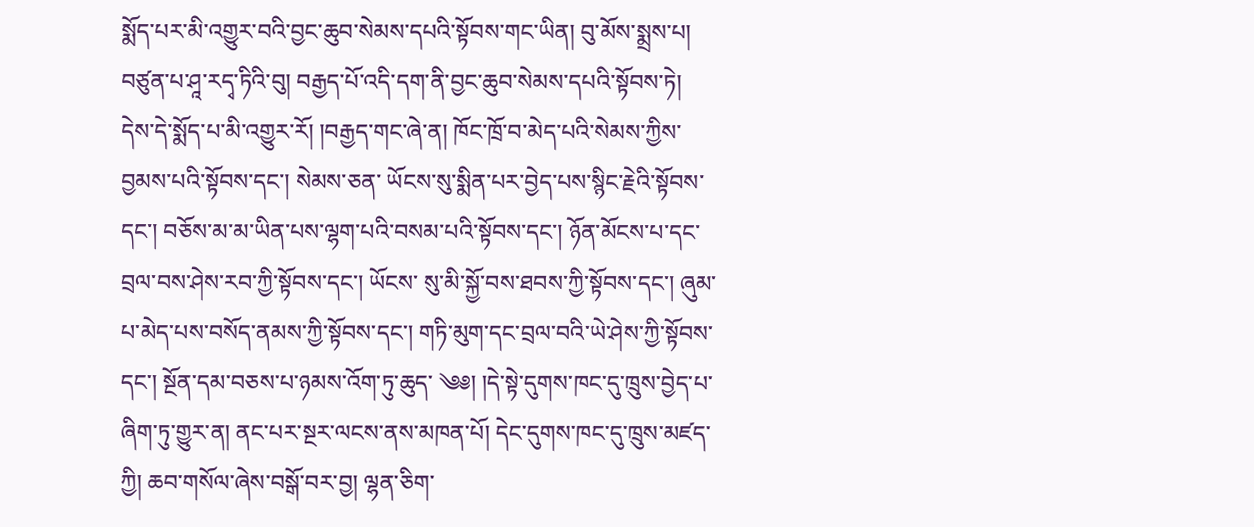སྨོད་པར་མི་འགྱུར་བའི་བྱང་ཆུབ་སེམས་དཔའི་སྟོབས་གང་ཡིན། བུ་མོས་སྨྲས་པ། བཙུན་པ་ཤཱ་རདྭ་ཏིའི་བུ། བརྒྱད་པོ་འདི་དག་ནི་བྱང་ཆུབ་སེམས་དཔའི་སྟོབས་ཏེ། དེས་དེ་སྨོད་པ་མི་འགྱུར་རོ། །བརྒྱད་གང་ཞེ་ན། ཁོང་ཁྲོ་བ་མེད་པའི་སེམས་ཀྱིས་བྱམས་པའི་སྟོབས་དང་། སེམས་ཅན་ ཡོངས་སུ་སྨིན་པར་བྱེད་པས་སྙིང་རྗེའི་སྟོབས་དང་། བཅོས་མ་མ་ཡིན་པས་ལྷག་པའི་བསམ་པའི་སྟོབས་དང་། ཉོན་མོངས་པ་དང་བྲལ་བས་ཤེས་རབ་ཀྱི་སྟོབས་དང་། ཡོངས་ སུ་མི་སྐྱོ་བས་ཐབས་ཀྱི་སྟོབས་དང་། ཞུམ་པ་མེད་པས་བསོད་ནམས་ཀྱི་སྟོབས་དང་། གཏི་མུག་དང་བྲལ་བའི་ཡེ་ཤེས་ཀྱི་སྟོབས་དང་། སྔོན་དམ་བཅས་པ་ཉམས་འོག་ཏུ་ཆུད་ ༄༅། །དེ་སྟེ་དུགས་ཁང་དུ་ཁྲུས་བྱེད་པ་ཞིག་ཏུ་གྱུར་ན། ནང་པར་སྔར་ལངས་ནས་མཁན་པོ། དེང་དུགས་ཁང་དུ་ཁྲུས་མཛད་ཀྱི། ཆབ་གསོལ་ཞེས་བསྒོ་བར་བྱ། ལྷན་ཅིག་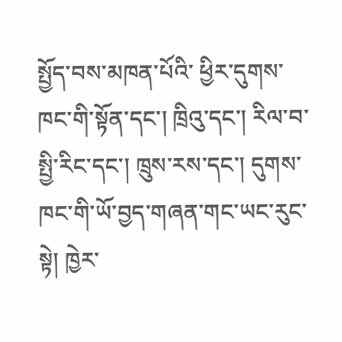སྤྱོད་བས་མཁན་པོའི་ ཕྱིར་དུགས་ཁང་གི་སྟོན་དང་། ཁྲིའུ་དང་། རིལ་བ་སྤྱི་རིང་དང་། ཁྲུས་རས་དང་། དུགས་ཁང་གི་ཡོ་བྱད་གཞན་གང་ཡང་རུང་སྟེ། ཁྱེར་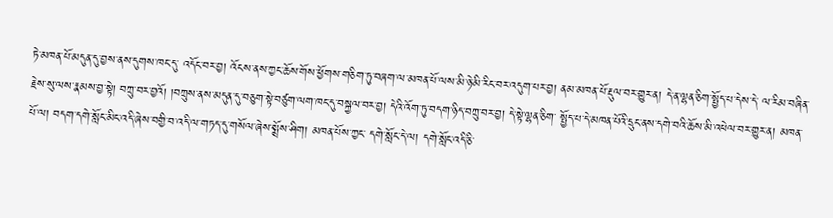ཏེ་མཁན་པོ་མདུན་དུ་བྱས་ནས་དུགས་ཁང་དུ་ འདོང་བར་བྱ། འོངས་ནས་ཀྱང་ཆོས་གོས་ཕྱོགས་གཅིག་ཏུ་བཞག་ལ་མཁན་པོ་ལས་མི་ཉེ་མི་རིང་བར་འདུག་པར་བྱ། ནམ་མཁན་པོ་རྡུལ་བར་གྱུར་ན། དེ་ན་ལྷན་ཅིག་སྤྱོད་པ་དེས་དེ་ ལ་རིམ་བཞིན་རྗེས་སུ་ལས་རྣམས་བྱ་སྟེ། བཀྲུ་བར་བྱའོ། །བཀྲུས་ནས་མདུན་དུ་བཅུག་སྟེ་བཙུག་ལག་ཁང་དུ་བསྐྱལ་བར་བྱ། དེའི་འོག་ཏུ་བདག་ཉིད་བཀྲུ་བར་བྱ། དེ་སྟེ་ལྷན་ཅིག་ སྤྱོད་པ་དེ་མཁན་པོའི་དྲུང་ནས་དགེ་བའི་ཆོས་མི་འཕེལ་བར་གྱུར་ན། མཁན་པོ་ལ། བདག་དགེ་སློང་མིང་འདི་ཞེས་བགྱི་བ་འདི་ལ་གཏད་དུ་གསོལ་ཞེས་སྨྲོས་ཤིག། མཁན་པོས་ཀྱང་ དགེ་སློང་དེ་ལ། དགེ་སློང་འདི་ཅི་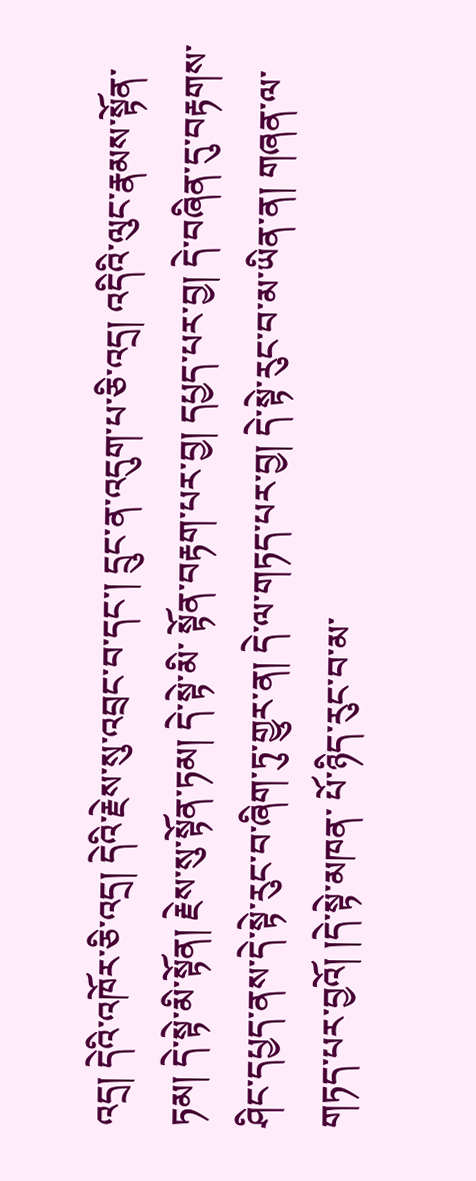འདྲ། དེའི་འཁོར་ཅི་འདྲ། དེའི་རྗེས་སུ་འབྲང་བ་དང་། དྲུང་ན་འདུག་པ་ཅི་འདྲ། འདིའི་ལུང་རྣམས་སྟོན་ཏམ། དེ་སྟེ་མི་སྟོན། རྗེས་སུ་སྟོན་ཏམ། དེ་སྟེ་མི་ སྟོན་བརྟག་པར་བྱ། དཔྱད་པར་བྱ། དེ་བཞིན་དུ་བརྟགས་ཤིང་དཔྱད་ནས་དེ་སྟེ་རུང་བ་ཞིག་ཏུ་གྱུར་ན། དེ་ལ་གཏད་པར་བྱ། དེ་སྟེ་རུང་བ་མ་ཡིན་ན། གཞན་ལ་གཏད་པར་བྱའོ། །དེ་སྟེ་མཁན་ པོ་ཉིད་རུང་བ་མ་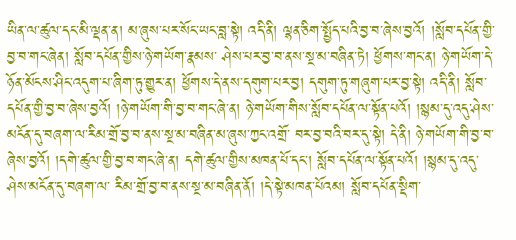ཡིན་ལ་ཚུལ་དང་མི་ལྡན་ན། མ་ཞུས་པར་སོང་ཡང་བླ་སྟེ། འདི་ནི། ལྷན་ཅིག་སྤྱོད་པའི་བྱ་བ་ཞེས་བྱའོ། །སློབ་དཔོན་གྱི་བྱ་བ་གང་ཞེན། སློབ་དཔོན་གྱིས་ཉེ་གཡོག་རྣམས་ ཤེས་པར་བྱ་བ་ནས་སྔ་མ་བཞིན་ཏེ། ཕྱོགས་གང་ན། ཉེ་གཡོག་དེ་ཉོན་མོངས་ཤིང་འདུག་པ་ཞིག་ཏུ་གྱུར་ན། ཕྱོགས་དེ་ནས་དགུག་པར་བྱ། དགུག་ཏུ་གཞུག་པར་བྱ་སྟེ། འདི་ནི། སློབ་ དཔོན་གྱི་བྱ་བ་ཞེས་བྱའོ། །ཉེ་གཡོག་གི་བྱ་བ་གང་ཞེ་ན། ཉེ་གཡོག་གིས་སློབ་དཔོན་ལ་སྟོན་པའོ། །སྙམ་དུ་འདུ་ཤེས་མངོན་དུ་བཞག་ལ་རིམ་གྲོ་བྱ་བ་ནས་སྔ་མ་བཞིན་མ་ཞུས་ཀྱང་འགྲོ་ བར་བྱ་བའི་བར་དུ་སྟེ། དེ་ནི། ཉེ་གཡོག་གི་བྱ་བ་ཞེས་བྱའོ། །དགེ་ཚུལ་གྱི་བྱ་བ་གང་ཞེ་ན། དགེ་ཚུལ་གྱིས་མཁན་པོ་དང་། སློབ་དཔོན་ལ་སྟོན་པའོ། །སྙམ་དུ་འདུ་ཤེས་མངོན་དུ་བཞག་ལ་ རིམ་གྲོ་བྱ་བ་ནས་སྔ་མ་བཞིན་ནོ། །དེ་སྟེ་མཁན་པོའམ། སློབ་དཔོན་སྡིག་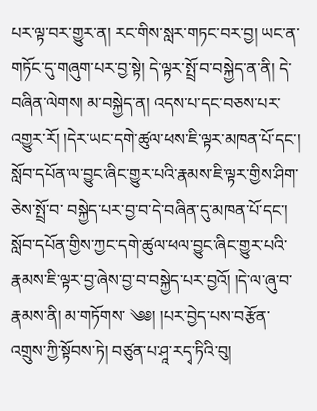པར་ལྟ་བར་གྱུར་ན། རང་གིས་སླར་གཏང་བར་བྱ། ཡང་ན་གཏོང་དུ་གཞུག་པར་བྱ་སྟེ། དེ་ལྟར་སྤྲོ་བ་བསྐྱེད་ན་ནི། དེ་བཞིན་ལེགས། མ་བསྐྱེད་ན། འདས་པ་དང་བཅས་པར་འགྱུར་རོ། །དེར་ཡང་དགེ་ཚུལ་ཕས་ཇི་ལྟར་མཁན་པོ་དང་། སློབ་དཔོན་ལ་བྱུང་ཞིང་གྱུར་པའི་རྣམས་ཇི་ལྟར་གྱིས་ཤིག་ཅེས་སྤྲོ་བ་ བསྐྱེད་པར་བྱ་བ་དེ་བཞིན་དུ་མཁན་པོ་དང་། སློབ་དཔོན་གྱིས་ཀྱང་དགེ་ཚུལ་ཕལ་བྱུང་ཞིང་གྱུར་པའི་རྣམས་ཇི་ལྟར་བྱ་ཞེས་བྱ་བ་བསྐྱེད་པར་བྱའོ། །དེ་ལ་ཞུ་བ་རྣམས་ནི། མ་གཏོགས་ ༄༅། །པར་བྱེད་པས་བརྩོན་འགྲུས་ཀྱི་སྟོབས་ཏེ། བཙུན་པ་ཤཱ་རདྭ་ཏིའི་བུ།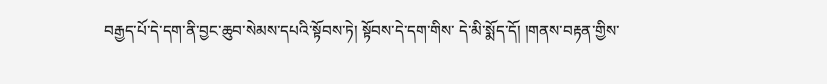བརྒྱད་པོ་དེ་དག་ནི་བྱང་ཆུབ་སེམས་དཔའི་སྟོབས་ཏེ། སྟོབས་དེ་དག་གིས་ དེ་མི་སྨོད་དོ། །གནས་བརྟན་གྱིས་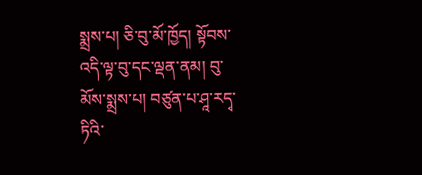སྨྲས་པ། ཅི་བུ་མོ་ཁྱོད། སྟོབས་འདི་ལྟ་བུ་དང་ལྡན་ནམ། བུ་མོས་སྨྲས་པ། བཙུན་པ་ཤཱ་རདྭ་ཏིའི་